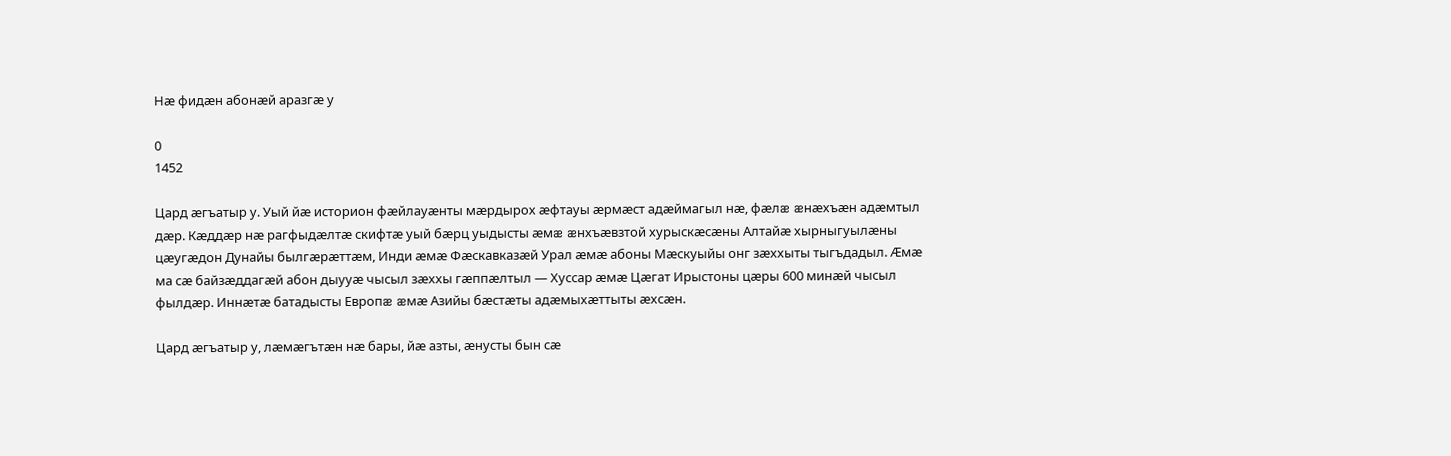Нæ фидæн абонæй аразгæ у

0
1452

Цард æгъатыр у. Уый йæ историон фæйлауæнты мæрдырох æфтауы æрмæст адæймагыл нæ, фæлæ æнæхъæн адæмтыл дæр. Кæддæр нæ рагфыдæлтæ скифтæ уый бæрц уыдысты æмæ æнхъæвзтой хурыскæсæны Алтайæ хырныгуылæны цæугæдон Дунайы былгæрæттæм, Инди æмæ Фæскавказæй Урал æмæ абоны Мæскуыйы онг зæххыты тыгъдадыл. Æмæ ма сæ байзæддагæй абон дыууæ чысыл зæххы гæппæлтыл — Хуссар æмæ Цæгат Ирыстоны цæры 600 минæй чысыл фылдæр. Иннæтæ батадысты Европæ æмæ Азийы бæстæты адæмыхæттыты æхсæн.

Цард æгъатыр у, лæмæгътæн нæ бары, йæ азты, æнусты бын сæ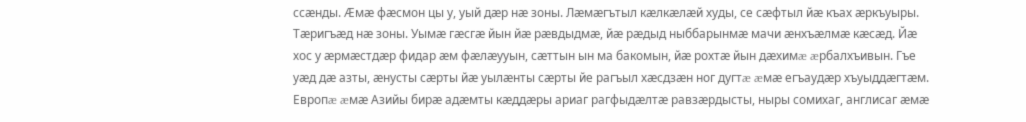ссæнды. Æмæ фæсмон цы у, уый дæр нæ зоны. Лæмæгътыл кæлкæлæй худы, се сæфтыл йæ къах æркъуыры. Тæригъæд нæ зоны. Уымæ гæсгæ йын йæ рæвдыдмæ, йæ рæдыд ныббарынмæ мачи æнхъæлмæ кæсæд. Йæ хос у æрмæстдæр фидар æм фæлæууын, сæттын ын ма бакомын, йæ рохтæ йын дæхимæ æрбалхъивын. Гъе уæд дæ азты, æнусты сæрты йæ уылæнты сæрты йе рагъыл хæсдзæн ног дугтæ æмæ егъаудæр хъуыддæгтæм. Европæ æмæ Азийы бирæ адæмты кæддæры ариаг рагфыдæлтæ равзæрдысты, ныры сомихаг, англисаг æмæ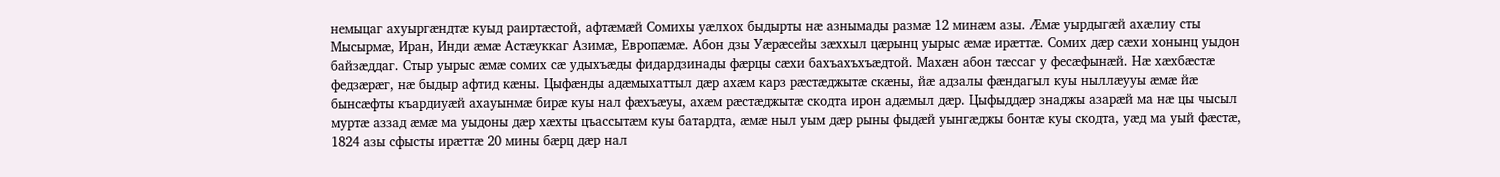немыцаг ахуыргæндтæ куыд раиртæстой, афтæмæй Сомихы уæлхох быдырты нæ азнымады размæ 12 минæм азы. Æмæ уырдыгæй ахæлиу сты Мысырмæ, Иран, Инди æмæ Астæуккаг Азимæ, Европæмæ. Абон дзы Уæрæсейы зæххыл цæрынц уырыс æмæ ирæттæ. Сомих дæр сæхи хонынц уыдон байзæддаг. Стыр уырыс æмæ сомих сæ удыхъæды фидардзинады фæрцы сæхи бахъахъхъæдтой. Махæн абон тæссаг у фесæфынæй. Нæ хæхбæстæ федзæрæг, нæ быдыр афтид кæны. Цыфæнды адæмыхаттыл дæр ахæм карз рæстæджытæ скæны, йæ адзалы фæндагыл куы ныллæууы æмæ йæ бынсæфты къардиуæй ахауынмæ бирæ куы нал фæхъæуы, ахæм рæстæджытæ скодта ирон адæмыл дæр. Цыфыддæр знаджы азарæй ма нæ цы чысыл муртæ аззад æмæ ма уыдоны дæр хæхты цъассытæм куы батардта, æмæ ныл уым дæр рыны фыдæй уынгæджы бонтæ куы скодта, уæд ма уый фæстæ, 1824 азы сфысты ирæттæ 20 мины бæрц дæр нал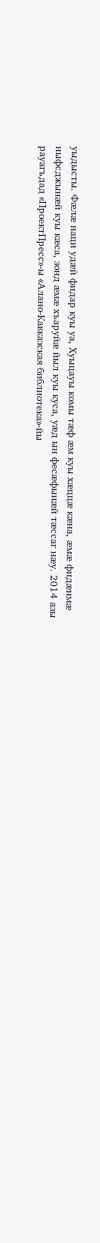уыдысты. Фæлæ наци удæй фидар куы уа, Хуыцауы комы тæф æм куы хæццæ кæна, æмæ фидæнмæ ныфсджынæй куы кæса, зонд æмæ хъаруйæ йыл куы куса, уæд ын фесæфынæй тæссаг нæу. 2014 азы рауагъдад «ПроектПресс»-ы «Алано-Кавказская библиотека»-йы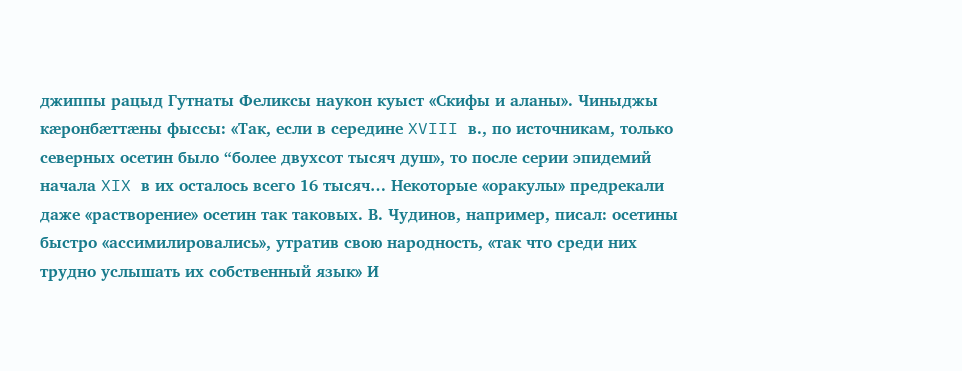джиппы рацыд Гутнаты Феликсы наукон куыст «Скифы и аланы». Чиныджы кæронбæттæны фыссы: «Так, если в середине XVIII в., по источникам, только северных осетин было “более двухсот тысяч душ», то после серии эпидемий начала XIX в их осталось всего 16 тысяч… Некоторые «оракулы» предрекали даже «растворение» осетин так таковых. В. Чудинов, например, писал: осетины быстро «ассимилировались», утратив свою народность, «так что среди них трудно услышать их собственный язык» И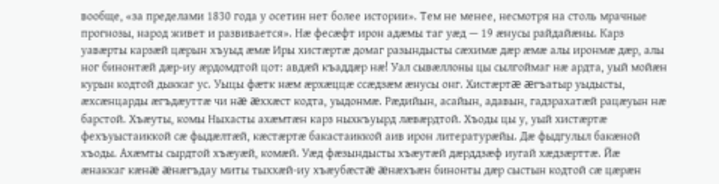вообще, «за пределами 1830 года у осетин нет более истории». Тем не менее, несмотря на столь мрачные прогнозы, народ живет и развивается». Нæ фесæфт ирон адæмы таг уæд — 19 æнусы райдайæны. Карз уавæрты карзæй цæрын хъуыд æмæ Иры хистæртæ домаг разындысты сæхимæ дæр æмæ алы иронмæ дæр, алы ног бинонтæй дæр-иу æрдомдтой цот: авдæй къаддæр нæ! Уал сывæллоны цы сылгоймаг нæ ардта, уый мойæн курын кодтой дыккаг ус. Уыцы фæтк нæм æрхæццæ ссæдзæм æнусы онг. Хистæртæ æгъатыр уыдысты, æхсæнцарды æгъдæуттæ чи нæ æххæст кодта, уыдонмæ. Рæдийын, асайын, адавын, гадзрахатæй рацæуын нæ барстой. Хъæуты, комы Ныхасты ахæмтæн карз ныхкъуырд лæвæрдтой. Хъоды цы у, уый хистæртæ фехъуыстаиккой сæ фыдæлтæй, кæстæртæ бакастаиккой аив ирон литературæйы. Дæ фыдгулыл бакæной хъоды. Ахæмты сырдтой хъæуæй, комæй. Уæд фæзындысты хъæутæй дæрддзæф иугай хæдзæрттæ. Йæ æнаккаг кæнæ æнæгъдау миты тыххæй-иу хъæубæстæ æнæхъæн бинонты дæр сыстын кодтой сæ цæрæн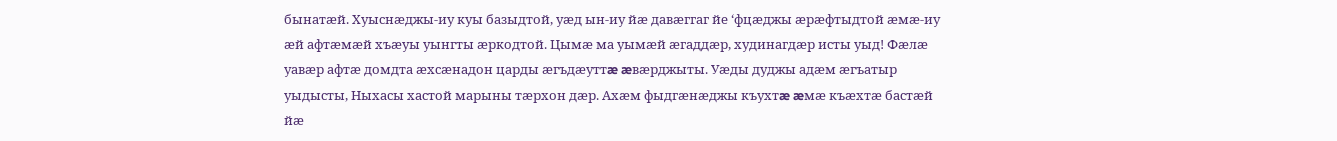бынатæй. Хуыснæджы-иу куы базыдтой, уæд ын-иу йæ давæггаг йе ‘фцæджы æрæфтыдтой æмæ-иу æй афтæмæй хъæуы уынгты æркодтой. Цымæ ма уымæй æгаддæр, худинагдæр исты уыд! Фæлæ уавæр афтæ домдта æхсæнадон царды æгъдæуттæ æвæрджыты. Уæды дуджы адæм æгъатыр уыдысты, Ныхасы хастой марыны тæрхон дæр. Ахæм фыдгæнæджы къухтæ æмæ къæхтæ бастæй йæ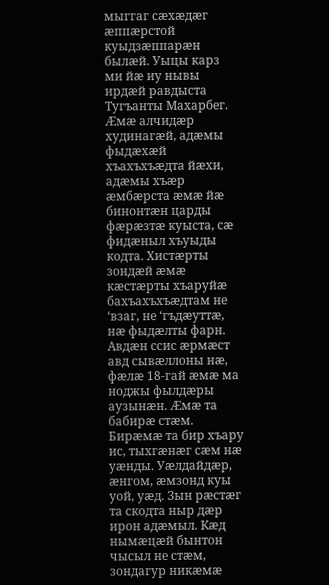мыггаг сæхæдæг æппæрстой куыдзæппарæн былæй. Уыцы карз ми йæ иу нывы ирдæй равдыста Тугъанты Махарбег. Æмæ алчидæр худинагæй, адæмы фыдæхæй хъахъхъæдта йæхи, адæмы хъæр æмбæрста æмæ йæ бинонтæн царды фæрæзтæ куыста, сæ фидæныл хъуыды кодта. Хистæрты зондæй æмæ кæстæрты хъаруйæ бахъахъхъæдтам не ‘взаг, не ‘гъдæуттæ, нæ фыдæлты фарн. Авдæн ссис æрмæст авд сывæллоны нæ, фæлæ 18-гай æмæ ма ноджы фылдæры аузынæн. Æмæ та бабирæ стæм. Бирæмæ та бир хъару ис, тыхгæнæг сæм нæ уæнды. Уæлдайдæр, æнгом, æмзонд куы уой, уæд. Зын рæстæг та скодта ныр дæр ирон адæмыл. Кæд нымæцæй бынтон чысыл не стæм, зондагур никæмæ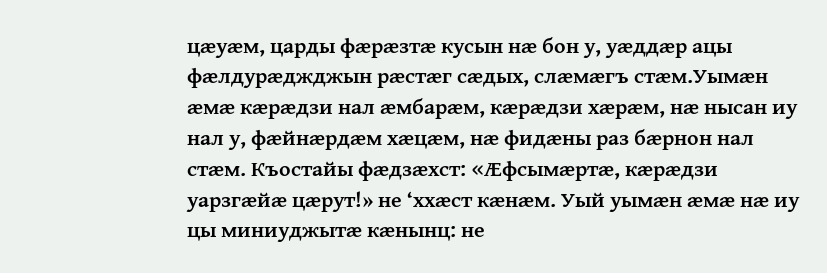цæуæм, царды фæрæзтæ кусын нæ бон у, уæддæр ацы фæлдурæджджын рæстæг сæдых, слæмæгъ стæм.Уымæн æмæ кæрæдзи нал æмбарæм, кæрæдзи хæрæм, нæ нысан иу нал у, фæйнæрдæм хæцæм, нæ фидæны раз бæрнон нал стæм. Къостайы фæдзæхст: «Æфсымæртæ, кæрæдзи уарзгæйæ цæрут!» не ‘ххæст кæнæм. Уый уымæн æмæ нæ иу цы миниуджытæ кæнынц: не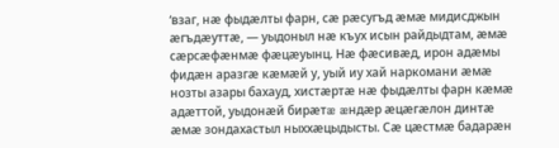‘взаг, нæ фыдæлты фарн, сæ рæсугъд æмæ мидисджын æгъдæуттæ, — уыдоныл нæ къух исын райдыдтам, æмæ сæрсæфæнмæ фæцæуынц. Нæ фæсивæд, ирон адæмы фидæн аразгæ кæмæй у, уый иу хай наркомани æмæ нозты азары бахауд, хистæртæ нæ фыдæлты фарн кæмæ адæттой, уыдонæй бирæтæ æндæр æцæгæлон динтæ æмæ зондахастыл ныххæцыдысты. Сæ цæстмæ бадарæн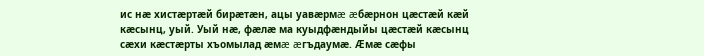ис нæ хистæртæй бирæтæн, ацы уавæрмæ æбæрнон цæстæй кæй кæсынц, уый. Уый нæ, фæлæ ма куыдфæндыйы цæстæй кæсынц сæхи кæстæрты хъомылад æмæ æгъдаумæ. Æмæ сæфы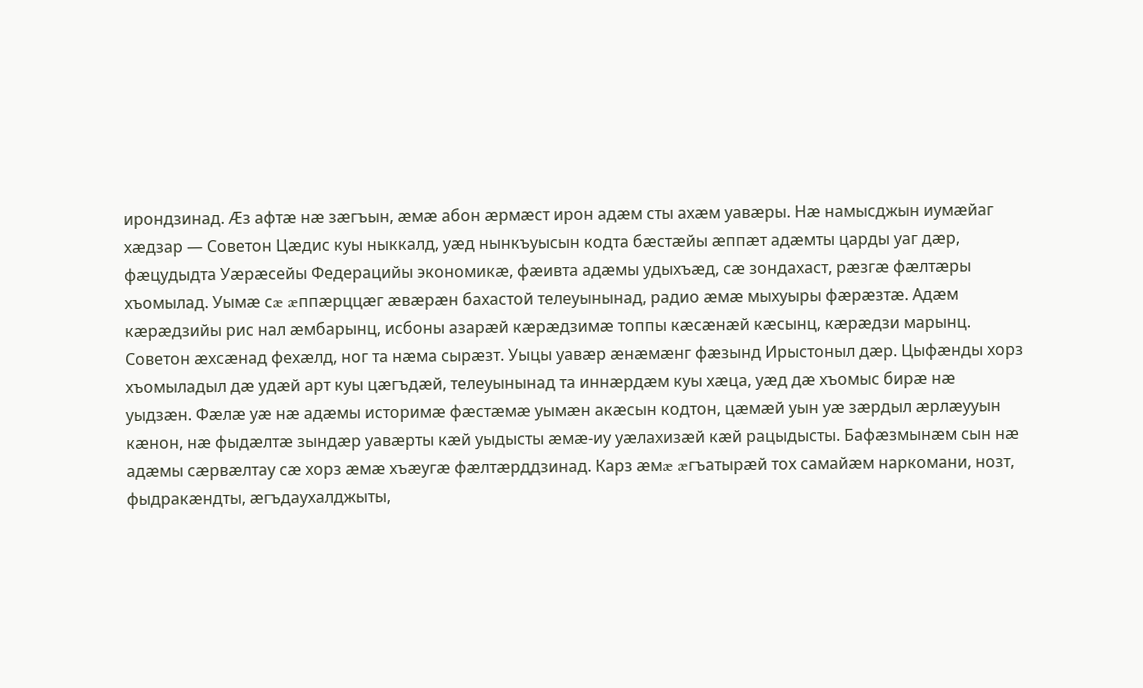ирондзинад. Æз афтæ нæ зæгъын, æмæ абон æрмæст ирон адæм сты ахæм уавæры. Нæ намысджын иумæйаг хæдзар — Советон Цæдис куы ныккалд, уæд нынкъуысын кодта бæстæйы æппæт адæмты царды уаг дæр, фæцудыдта Уæрæсейы Федерацийы экономикæ, фæивта адæмы удыхъæд, сæ зондахаст, рæзгæ фæлтæры хъомылад. Уымæ сæ æппæрццæг æвæрæн бахастой телеуынынад, радио æмæ мыхуыры фæрæзтæ. Адæм кæрæдзийы рис нал æмбарынц, исбоны азарæй кæрæдзимæ топпы кæсæнæй кæсынц, кæрæдзи марынц. Советон æхсæнад фехæлд, ног та нæма сырæзт. Уыцы уавæр æнæмæнг фæзынд Ирыстоныл дæр. Цыфæнды хорз хъомыладыл дæ удæй арт куы цæгъдæй, телеуынынад та иннæрдæм куы хæца, уæд дæ хъомыс бирæ нæ уыдзæн. Фæлæ уæ нæ адæмы историмæ фæстæмæ уымæн акæсын кодтон, цæмæй уын уæ зæрдыл æрлæууын кæнон, нæ фыдæлтæ зындæр уавæрты кæй уыдысты æмæ-иу уæлахизæй кæй рацыдысты. Бафæзмынæм сын нæ адæмы сæрвæлтау сæ хорз æмæ хъæугæ фæлтæрддзинад. Карз æмæ æгъатырæй тох самайæм наркомани, нозт, фыдракæндты, æгъдаухалджыты,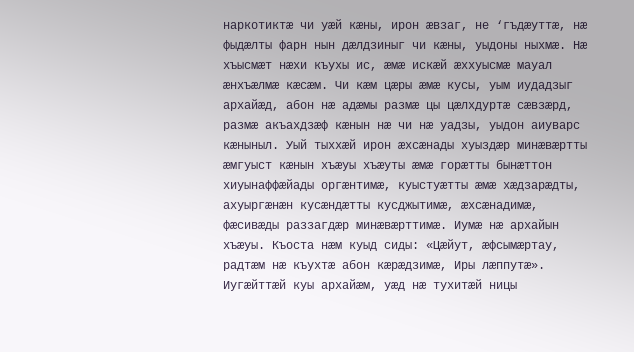наркотиктæ чи уæй кæны, ирон æвзаг, не ‘гъдæуттæ, нæ фыдæлты фарн нын дæлдзиныг чи кæны, уыдоны ныхмæ. Нæ хъысмæт нæхи къухы ис, æмæ искæй æххуысмæ мауал æнхъæлмæ кæсæм. Чи кæм цæры æмæ кусы, уым иудадзыг архайæд, абон нæ адæмы размæ цы цæлхдуртæ сæвзæрд, размæ акъахдзæф кæнын нæ чи нæ уадзы, уыдон аиуварс кæныныл. Уый тыххæй ирон æхсæнады хуыздæр минæвæртты æмгуыст кæнын хъæуы хъæуты æмæ горæтты бынæттон хиуынаффæйады оргæнтимæ, куыстуæтты æмæ хæдзарæдты, ахуыргæнæн кусæндæтты кусджытимæ, æхсæнадимæ, фæсивæды раззагдæр минæвæрттимæ. Иумæ нæ архайын хъæуы. Къоста нæм куыд сиды: «Цæйут, æфсымæртау, радтæм нæ къухтæ абон кæрæдзимæ, Иры лæппутæ». Иугæйттæй куы архайæм, уæд нæ тухитæй ницы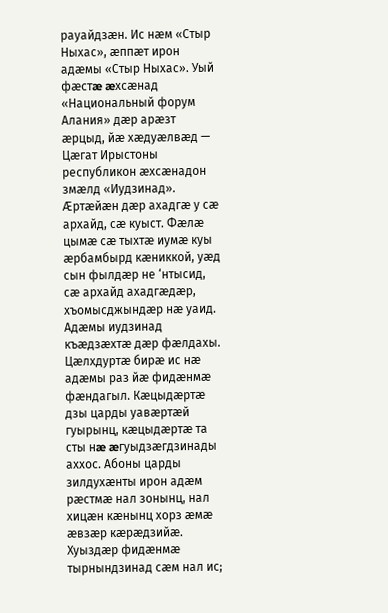рауайдзæн. Ис нæм «Стыр Ныхас», æппæт ирон адæмы «Стыр Ныхас». Уый фæстæ æхсæнад «Национальный форум Алания» дæр арæзт æрцыд, йæ хæдуæлвæд — Цæгат Ирыстоны республикон æхсæнадон змæлд «Иудзинад». Æртæйæн дæр ахадгæ у сæ архайд, сæ куыст. Фæлæ цымæ сæ тыхтæ иумæ куы æрбамбырд кæниккой, уæд сын фылдæр не ‘нтысид, сæ архайд ахадгæдæр, хъомысджындæр нæ уаид. Адæмы иудзинад къæдзæхтæ дæр фæлдахы. Цæлхдуртæ бирæ ис нæ адæмы раз йæ фидæнмæ фæндагыл. Кæцыдæртæ дзы царды уавæртæй гуырынц, кæцыдæртæ та сты нæ æгуыдзæгдзинады аххос. Абоны царды зилдухæнты ирон адæм рæстмæ нал зонынц, нал хицæн кæнынц хорз æмæ æвзæр кæрæдзийæ. Хуыздæр фидæнмæ тырнындзинад сæм нал ис;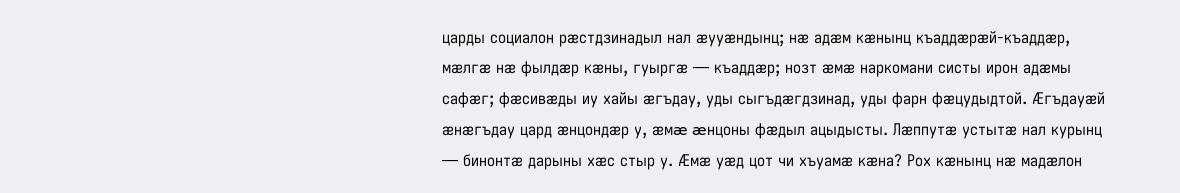царды социалон рæстдзинадыл нал æууæндынц; нæ адæм кæнынц къаддæрæй-къаддæр, мæлгæ нæ фылдæр кæны, гуыргæ — къаддæр; нозт æмæ наркомани систы ирон адæмы сафæг; фæсивæды иу хайы æгъдау, уды сыгъдæгдзинад, уды фарн фæцудыдтой. Æгъдауæй æнæгъдау цард æнцондæр у, æмæ æнцоны фæдыл ацыдысты. Лæппутæ устытæ нал курынц — бинонтæ дарыны хæс стыр у. Æмæ уæд цот чи хъуамæ кæна? Рох кæнынц нæ мадæлон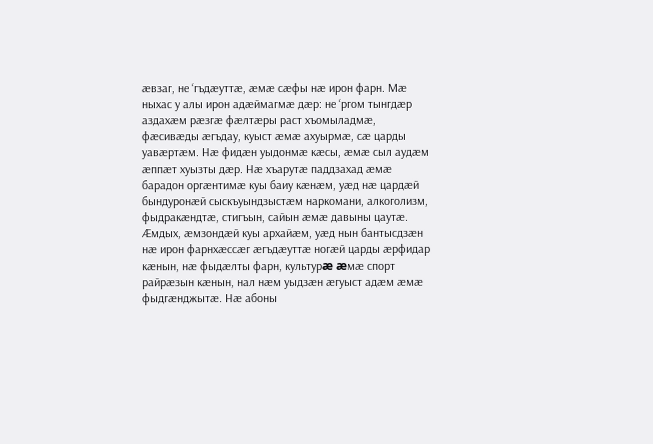æвзаг, не ‘гъдæуттæ, æмæ сæфы нæ ирон фарн. Мæ ныхас у алы ирон адæймагмæ дæр: не ‘ргом тынгдæр аздахæм рæзгæ фæлтæры раст хъомыладмæ, фæсивæды æгъдау, куыст æмæ ахуырмæ, сæ царды уавæртæм. Нæ фидæн уыдонмæ кæсы, æмæ сыл аудæм æппæт хуызты дæр. Нæ хъарутæ паддзахад æмæ барадон оргæнтимæ куы баиу кæнæм, уæд нæ цардæй бындуронæй сыскъуындзыстæм наркомани, алкоголизм, фыдракæндтæ, стигъын, сайын æмæ давыны цаутæ. Æмдых, æмзондæй куы архайæм, уæд нын бантысдзæн нæ ирон фарнхæссæг æгъдæуттæ ногæй царды æрфидар кæнын, нæ фыдæлты фарн, культурæ æмæ спорт райрæзын кæнын, нал нæм уыдзæн æгуыст адæм æмæ фыдгæнджытæ. Нæ абоны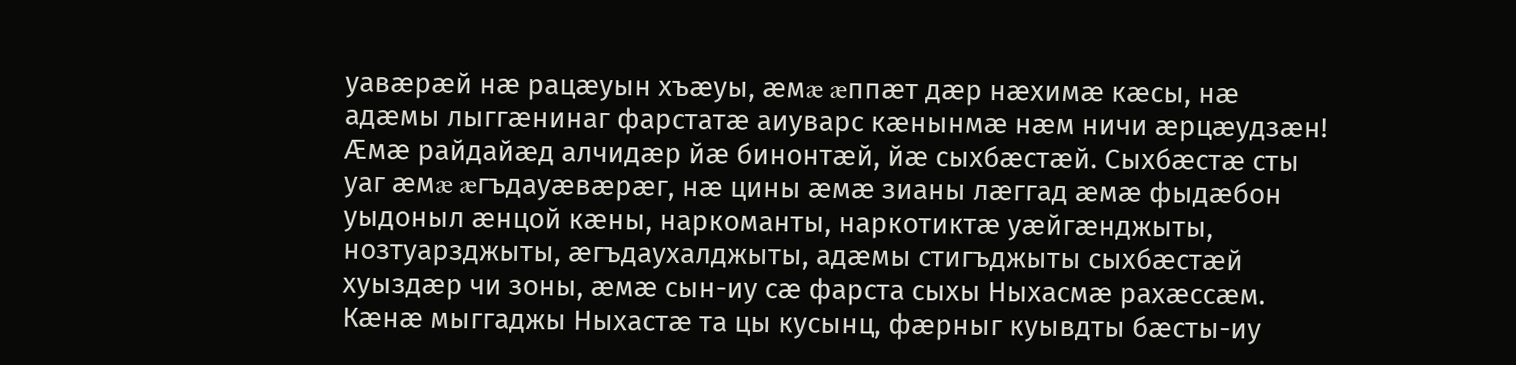уавæрæй нæ рацæуын хъæуы, æмæ æппæт дæр нæхимæ кæсы, нæ адæмы лыггæнинаг фарстатæ аиуварс кæнынмæ нæм ничи æрцæудзæн! Æмæ райдайæд алчидæр йæ бинонтæй, йæ сыхбæстæй. Сыхбæстæ сты уаг æмæ æгъдауæвæрæг, нæ цины æмæ зианы лæггад æмæ фыдæбон уыдоныл æнцой кæны, наркоманты, наркотиктæ уæйгæнджыты, нозтуарзджыты, æгъдаухалджыты, адæмы стигъджыты сыхбæстæй хуыздæр чи зоны, æмæ сын-иу сæ фарста сыхы Ныхасмæ рахæссæм. Кæнæ мыггаджы Ныхастæ та цы кусынц, фæрныг куывдты бæсты-иу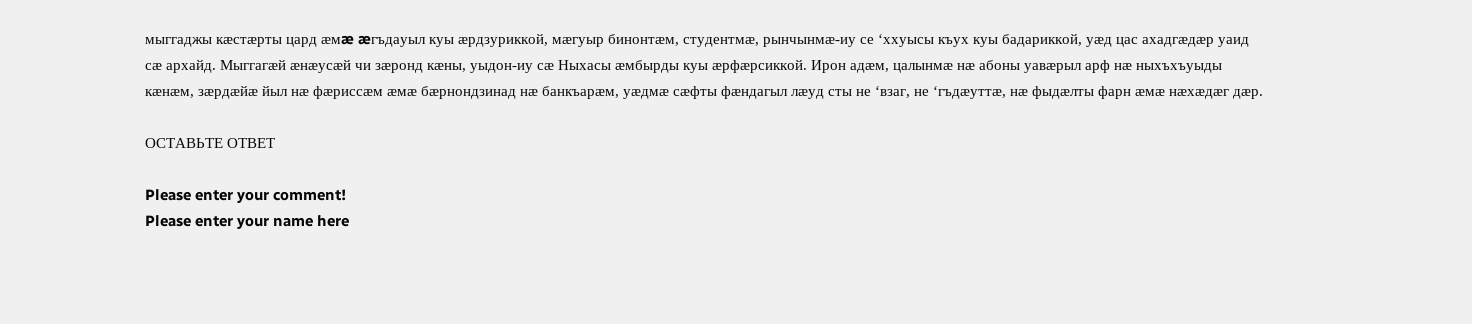мыггаджы кæстæрты цард æмæ æгъдауыл куы æрдзуриккой, мæгуыр бинонтæм, студентмæ, рынчынмæ-иу се ‘ххуысы къух куы бадариккой, уæд цас ахадгæдæр уаид сæ архайд. Мыггагæй æнæусæй чи зæронд кæны, уыдон-иу сæ Ныхасы æмбырды куы æрфæрсиккой. Ирон адæм, цалынмæ нæ абоны уавæрыл арф нæ ныхъхъуыды кæнæм, зæрдæйæ йыл нæ фæриссæм æмæ бæрнондзинад нæ банкъарæм, уæдмæ сæфты фæндагыл лæуд сты не ‘взаг, не ‘гъдæуттæ, нæ фыдæлты фарн æмæ нæхæдæг дæр.

ОСТАВЬТЕ ОТВЕТ

Please enter your comment!
Please enter your name here